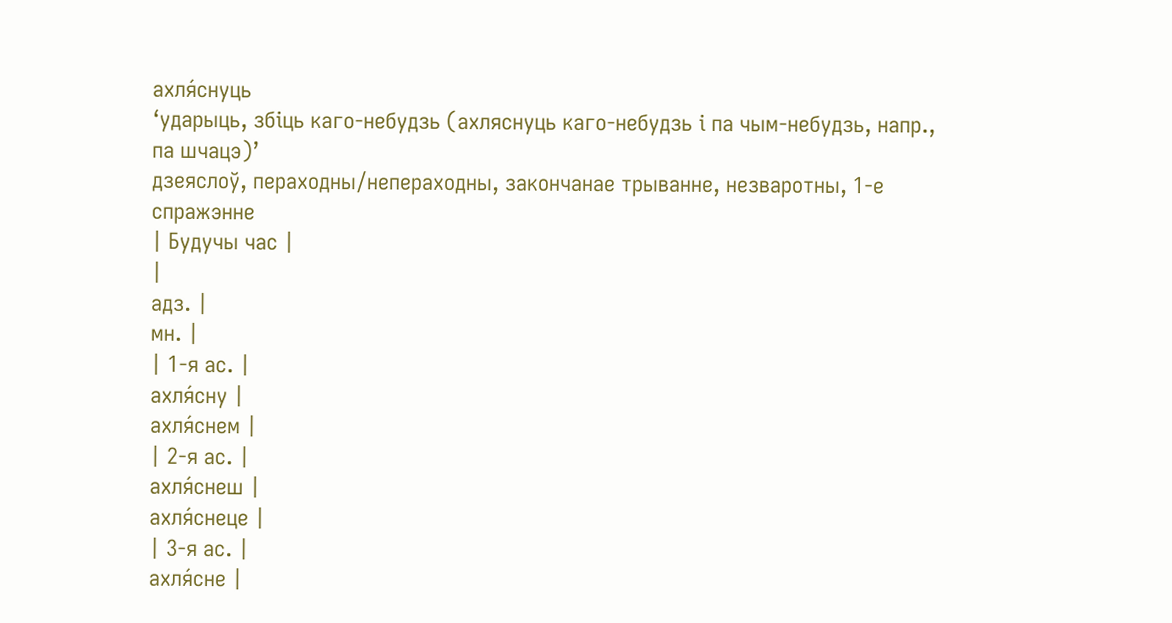ахля́снуць
‘ударыць, збіць каго-небудзь (ахляснуць каго-небудзь і па чым-небудзь, напр., па шчацэ)’
дзеяслоў, пераходны/непераходны, закончанае трыванне, незваротны, 1-е спражэнне
| Будучы час |
|
адз. |
мн. |
| 1-я ас. |
ахля́сну |
ахля́снем |
| 2-я ас. |
ахля́снеш |
ахля́снеце |
| 3-я ас. |
ахля́сне |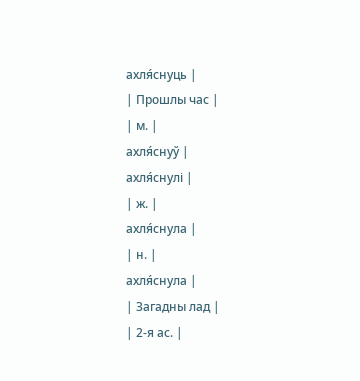ахля́снуць |
| Прошлы час |
| м. |
ахля́снуў |
ахля́снулі |
| ж. |
ахля́снула |
| н. |
ахля́снула |
| Загадны лад |
| 2-я ас. |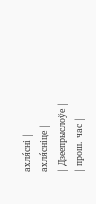ахля́сні |
ахля́сніце |
| Дзеепрыслоўе |
| прош. час |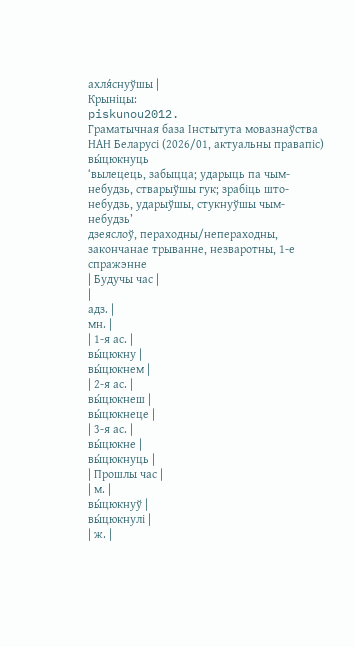ахля́снуўшы |
Крыніцы:
piskunou2012.
Граматычная база Інстытута мовазнаўства НАН Беларусі (2026/01, актуальны правапіс)
вы́цюкнуць
‘вылецець, забыцца; ударыць па чым-небудзь, стварыўшы гук; зрабіць што-небудзь, ударыўшы, стукнуўшы чым-небудзь’
дзеяслоў, пераходны/непераходны, закончанае трыванне, незваротны, 1-е спражэнне
| Будучы час |
|
адз. |
мн. |
| 1-я ас. |
вы́цюкну |
вы́цюкнем |
| 2-я ас. |
вы́цюкнеш |
вы́цюкнеце |
| 3-я ас. |
вы́цюкне |
вы́цюкнуць |
| Прошлы час |
| м. |
вы́цюкнуў |
вы́цюкнулі |
| ж. |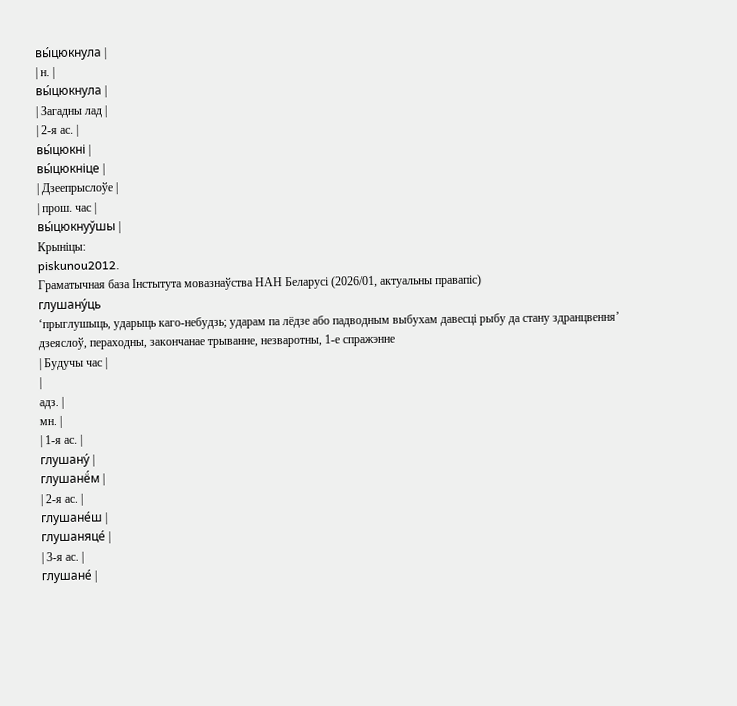вы́цюкнула |
| н. |
вы́цюкнула |
| Загадны лад |
| 2-я ас. |
вы́цюкні |
вы́цюкніце |
| Дзеепрыслоўе |
| прош. час |
вы́цюкнуўшы |
Крыніцы:
piskunou2012.
Граматычная база Інстытута мовазнаўства НАН Беларусі (2026/01, актуальны правапіс)
глушану́ць
‘прыглушыць, ударыць каго-небудзь; ударам па лёдзе або падводным выбухам давесці рыбу да стану здранцвення’
дзеяслоў, пераходны, закончанае трыванне, незваротны, 1-е спражэнне
| Будучы час |
|
адз. |
мн. |
| 1-я ас. |
глушану́ |
глушанё́м |
| 2-я ас. |
глушане́ш |
глушаняце́ |
| 3-я ас. |
глушане́ |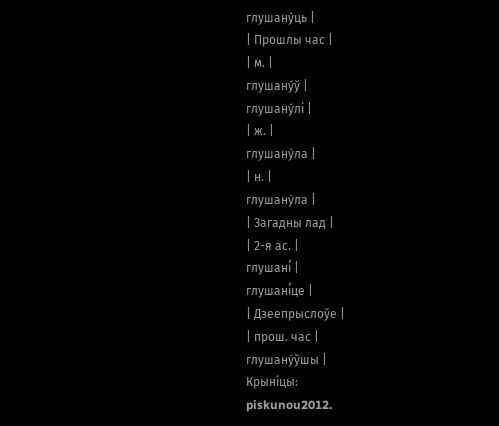глушану́ць |
| Прошлы час |
| м. |
глушану́ў |
глушану́лі |
| ж. |
глушану́ла |
| н. |
глушану́ла |
| Загадны лад |
| 2-я ас. |
глушані́ |
глушані́це |
| Дзеепрыслоўе |
| прош. час |
глушану́ўшы |
Крыніцы:
piskunou2012.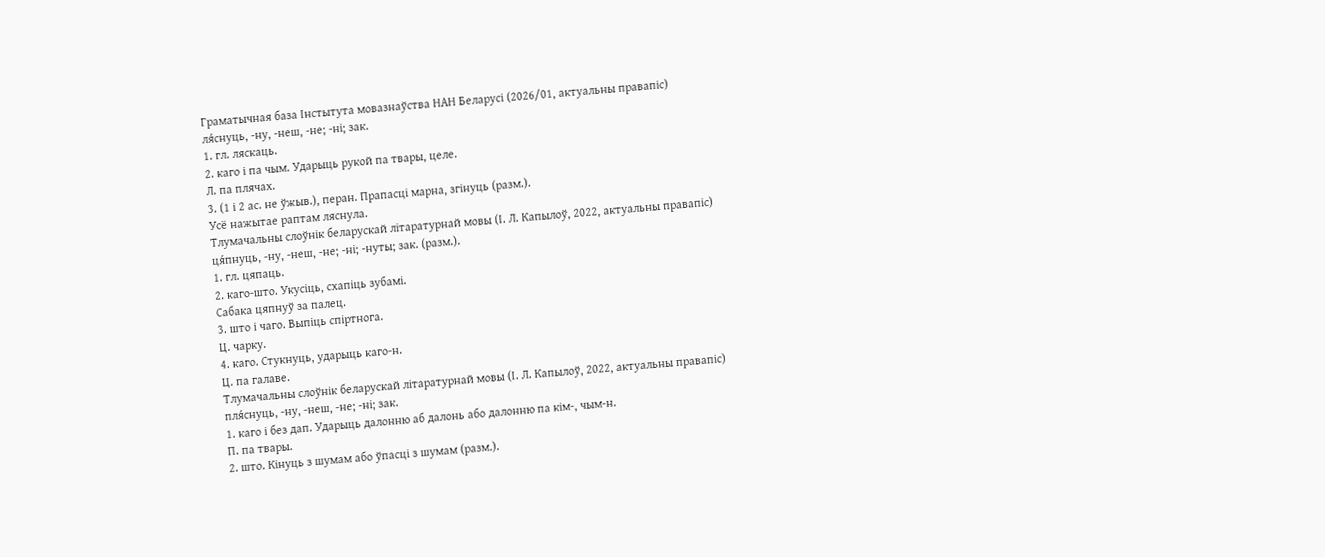Граматычная база Інстытута мовазнаўства НАН Беларусі (2026/01, актуальны правапіс)
ля́снуць, -ну, -неш, -не; -ні; зак.
1. гл. ляскаць.
2. каго і па чым. Ударыць рукой па твары, целе.
Л. па плячах.
3. (1 і 2 ас. не ўжыв.), перан. Прапасці марна, згінуць (разм.).
Усё нажытае раптам ляснула.
Тлумачальны слоўнік беларускай літаратурнай мовы (І. Л. Капылоў, 2022, актуальны правапіс)
ця́пнуць, -ну, -неш, -не; -ні; -нуты; зак. (разм.).
1. гл. цяпаць.
2. каго-што. Укусіць, схапіць зубамі.
Сабака цяпнуў за палец.
3. што і чаго. Выпіць спіртнога.
Ц. чарку.
4. каго. Стукнуць, ударыць каго-н.
Ц. па галаве.
Тлумачальны слоўнік беларускай літаратурнай мовы (І. Л. Капылоў, 2022, актуальны правапіс)
пля́снуць, -ну, -неш, -не; -ні; зак.
1. каго і без дап. Ударыць далонню аб далонь або далонню па кім-, чым-н.
П. па твары.
2. што. Кінуць з шумам або ўпасці з шумам (разм.).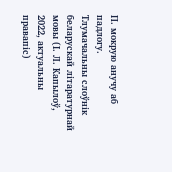П. мокрую анучу аб падлогу.
Тлумачальны слоўнік беларускай літаратурнай мовы (І. Л. Капылоў, 2022, актуальны правапіс)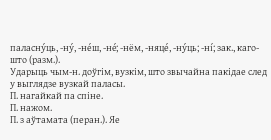паласну́ць, -ну́, -не́ш, -не́; -нём, -няце́, -ну́ць; -ні́; зак., каго-што (разм.).
Ударыць чым-н. доўгім, вузкім, што звычайна пакідае след у выглядзе вузкай паласы.
П. нагайкай па спіне.
П. нажом.
П. з аўтамата (перан.). Яе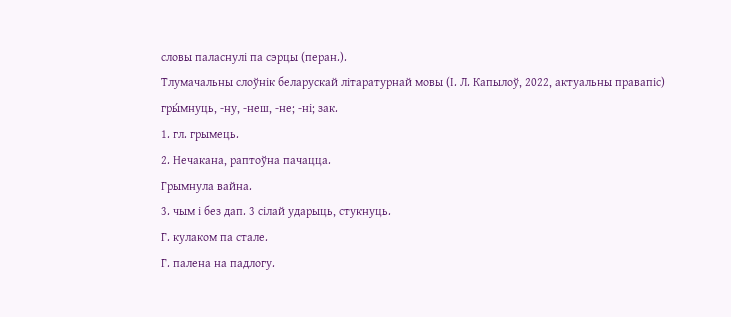словы паласнулі па сэрцы (перан.).
Тлумачальны слоўнік беларускай літаратурнай мовы (І. Л. Капылоў, 2022, актуальны правапіс)
гры́мнуць, -ну, -неш, -не; -ні; зак.
1. гл. грымець.
2. Нечакана, раптоўна пачацца.
Грымнула вайна.
3. чым і без дап. 3 сілай ударыць, стукнуць.
Г. кулаком па стале.
Г. палена на падлогу.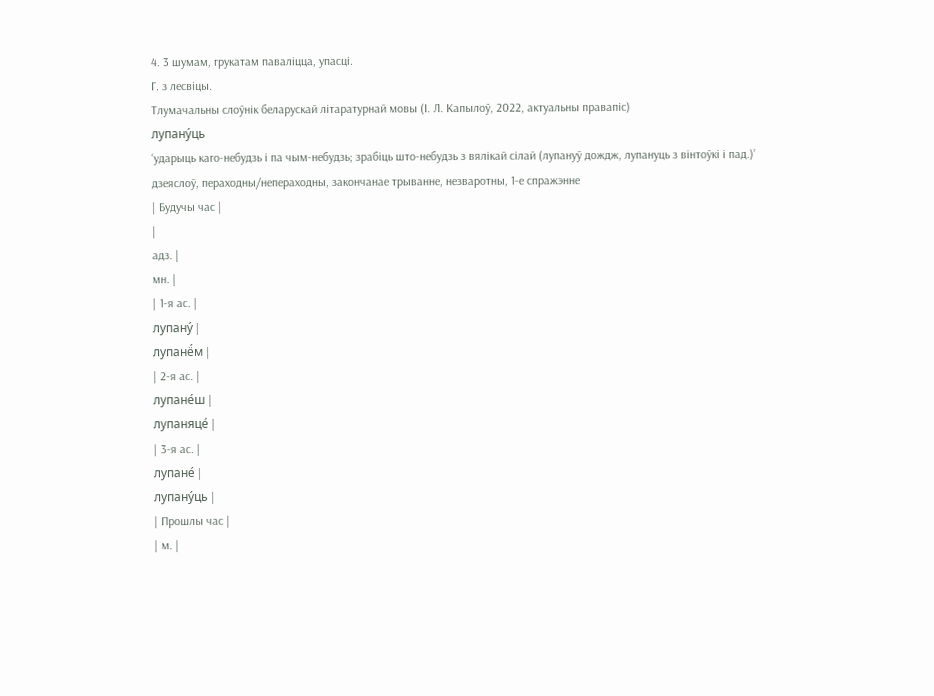4. 3 шумам, грукатам паваліцца, упасці.
Г. з лесвіцы.
Тлумачальны слоўнік беларускай літаратурнай мовы (І. Л. Капылоў, 2022, актуальны правапіс)
лупану́ць
‘ударыць каго-небудзь і па чым-небудзь; зрабіць што-небудзь з вялікай сілай (лупануў дождж, лупануць з вінтоўкі і пад.)’
дзеяслоў, пераходны/непераходны, закончанае трыванне, незваротны, 1-е спражэнне
| Будучы час |
|
адз. |
мн. |
| 1-я ас. |
лупану́ |
лупанё́м |
| 2-я ас. |
лупане́ш |
лупаняце́ |
| 3-я ас. |
лупане́ |
лупану́ць |
| Прошлы час |
| м. |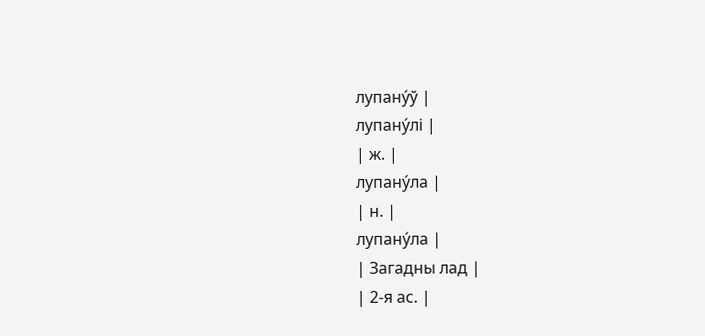лупану́ў |
лупану́лі |
| ж. |
лупану́ла |
| н. |
лупану́ла |
| Загадны лад |
| 2-я ас. |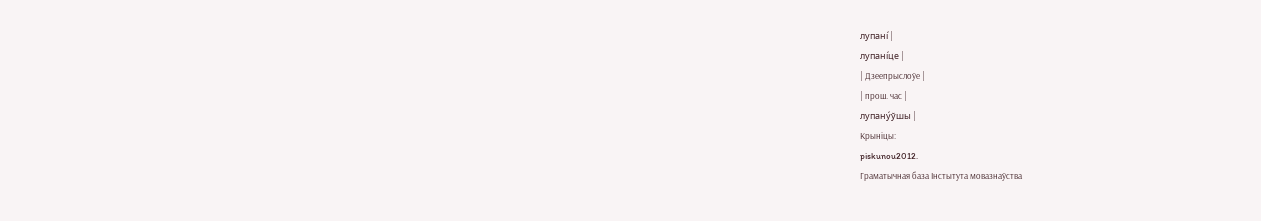лупані́ |
лупані́це |
| Дзеепрыслоўе |
| прош. час |
лупану́ўшы |
Крыніцы:
piskunou2012.
Граматычная база Інстытута мовазнаўства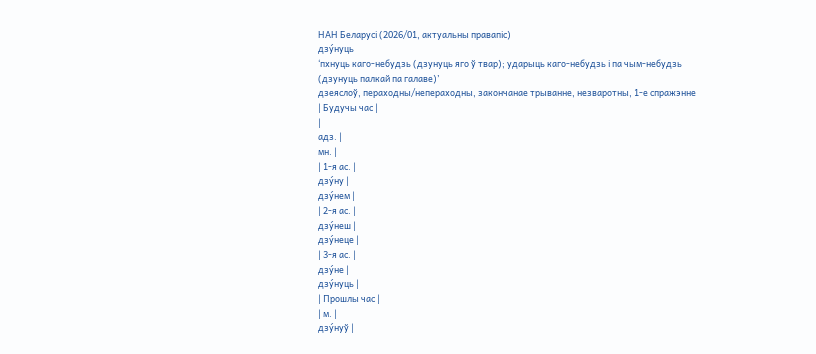НАН Беларусі (2026/01, актуальны правапіс)
дзу́нуць
‘пхнуць каго-небудзь (дзунуць яго ў твар); ударыць каго-небудзь і па чым-небудзь (дзунуць палкай па галаве)’
дзеяслоў, пераходны/непераходны, закончанае трыванне, незваротны, 1-е спражэнне
| Будучы час |
|
адз. |
мн. |
| 1-я ас. |
дзу́ну |
дзу́нем |
| 2-я ас. |
дзу́неш |
дзу́неце |
| 3-я ас. |
дзу́не |
дзу́нуць |
| Прошлы час |
| м. |
дзу́нуў |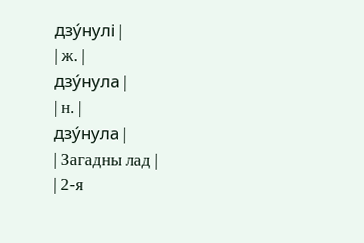дзу́нулі |
| ж. |
дзу́нула |
| н. |
дзу́нула |
| Загадны лад |
| 2-я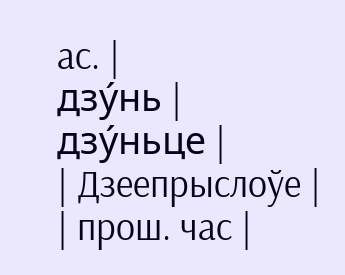ас. |
дзу́нь |
дзу́ньце |
| Дзеепрыслоўе |
| прош. час |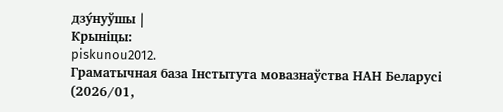дзу́нуўшы |
Крыніцы:
piskunou2012.
Граматычная база Інстытута мовазнаўства НАН Беларусі (2026/01,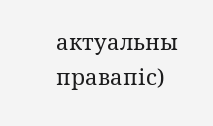актуальны правапіс)